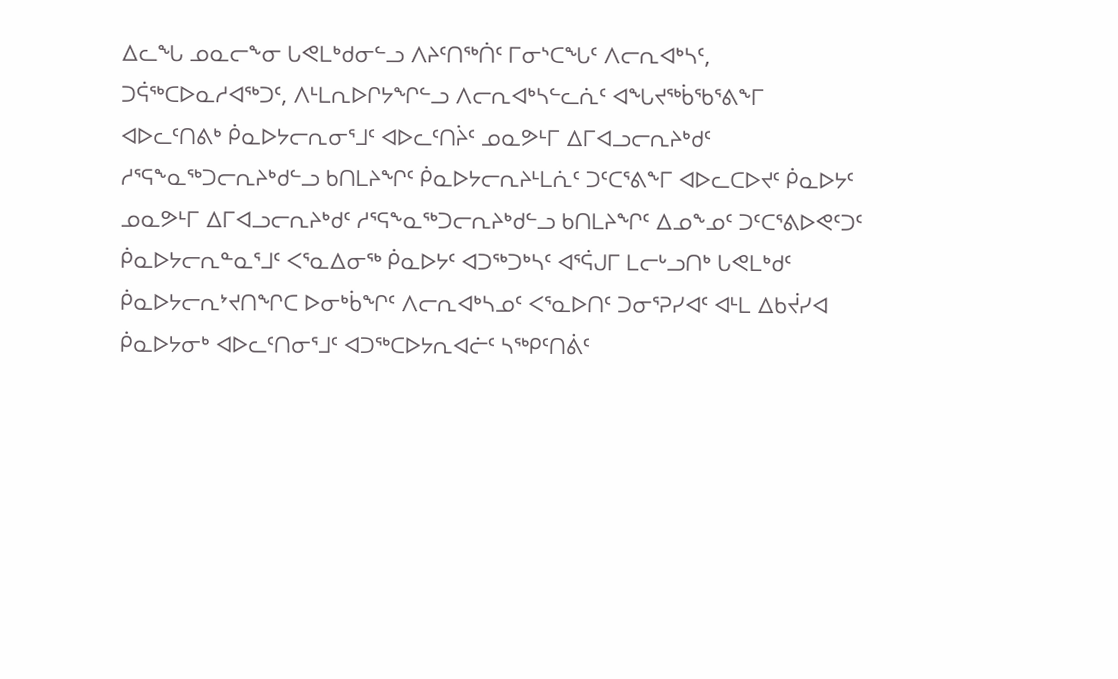ᐃᓚᖓ ᓄᓇᓕᖕᓂ ᒐᕙᒪᒃᑯᓂᓪᓗ ᐱᔨᑦᑎᖅᑏᑦ ᒥᓂᔅᑕᖓᑦ ᐱᓕᕆᐊᒃᓴᑦ, ᑐᕌᖅᑕᐅᓇᓱᐊᖅᑐᑦ, ᐱᒻᒪᕆᐅᒋᔭᖏᓪᓗ ᐱᓕᕆᐊᒃᓴᓪᓚᕇᑦ ᐊᖓᔪᖅᑳᖃᕐᕕᖕᒥ ᐊᐅᓚᑦᑎᕕᒃ ᑮᓇᐅᔭᓕᕆᓂᕐᒧᑦ ᐊᐅᓚᑦᑎᔩᑦ ᓄᓇᕗᒻᒥ ᐃᒥᐊᓗᓕᕆᔨᒃᑯᑦ ᓱᕐᕋᖕᓇᖅᑐᓕᕆᔨᒃᑯᓪᓗ ᑲᑎᒪᔨᖏᑦ ᑮᓇᐅᔭᓕᕆᔨᒻᒪᕇᑦ ᑐᑦᑕᕐᕕᖕᒥ ᐊᐅᓚᑕᐅᔪᑦ ᑮᓇᐅᔭᑦ ᓄᓇᕗᒻᒥ ᐃᒥᐊᓗᓕᕆᔨᒃᑯᑦ ᓱᕐᕋᖕᓇᖅᑐᓕᕆᔨᒃᑯᓪᓗ ᑲᑎᒪᔨᖏᑦ ᐃᓄᖕᓄᑦ ᑐᑦᑕᕐᕕᐅᕙᑦᑐᑦ ᑮᓇᐅᔭᓕᕆᓐᓇᕐᒧᑦ ᐸᕐᓇᐃᓂᖅ ᑮᓇᐅᔭᑦ ᐊᑐᖅᑐᒃᓴᑦ ᐊᕐᕌᒍᒥ ᒪᓕᒡᓗᑎᒃ ᒐᕙᒪᒃᑯᑦ ᑮᓇᐅᔭᓕᕆᔾᔪᑎᖏᑕ ᐅᓂᒃᑳᖏᑦ ᐱᓕᕆᐊᒃᓴᓄᑦ ᐸᕐᓇᐅᑎᑦ ᑐᓂᕐᕈᓯᐊᑦ ᐊᒻᒪ ᐃᑲᔫᓯᐊ ᑮᓇᐅᔭᓂᒃ ᐊᐅᓚᑦᑎᓂᕐᒧᑦ ᐊᑐᖅᑕᐅᔭᕆᐊᓖᑦ ᓴᖅᑭᑦᑎᕖᑦ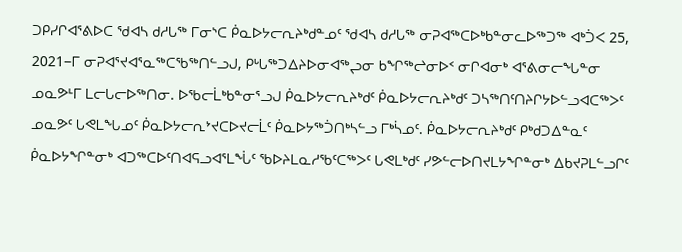ᑐᑭᓯᒋᐊᕐᕕᐅᑕ ᖁᐊᓴ ᑯᓱᒐᖅ ᒥᓂᔅᑕ ᑮᓇᐅᔭᓕᕆᔨᒃᑯᓐᓄᑦ ᖁᐊᓴ ᑯᓱᒐᖅ ᓂᕈᐊᖅᑕᐅᒃᑲᓐᓂᓚᐅᖅᑐᖅ ᐊᒃᑑᐸ 25, 2021−ᒥ ᓂᕈᐊᕐᔪᐊᕐᓇᖅᑕᖃᖅᑎᓪᓗᒍ, ᑭᒡᒐᖅᑐᐃᔨᐅᓂᐊᖅᖢᓂ ᑲᖏᖅᖠᓂᐅᑉ ᓂᒋᐊᓂᒃ ᐊᕐᕕᓂᓕᖓᓐᓂ ᓄᓇᕗᒻᒥ ᒪᓕᒐᓕᐅᖅᑎᓂ. ᐅᖃᓕᒫᒃᑲᓐᓂᕐᓗᒍ ᑮᓇᐅᔭᓕᕆᔨᒃᑯᑦ ᑮᓇᐅᔭᓕᕆᔨᒃᑯᑦ ᑐᓴᖅᑎᑦᑎᔨᒋᔭᐅᓪᓗᐊᑕᖅᐳᑦ ᓄᓇᕗᑦ ᒐᕙᒪᖓᓄᑦ ᑮᓇᐅᔭᓕᕆᔾᔪᑕᐅᔪᓕᒫᑦ ᑮᓇᐅᔭᖅᑑᑎᒃᓴᓪᓗ ᒥᒃᓵᓄᑦ. ᑮᓇᐅᔭᓕᕆᔨᒃᑯᑦ ᑭᒃᑯᑐᐃᓐᓇᑦ ᑮᓇᐅᔭᖏᓐᓂᒃ ᐊᑐᖅᑕᐅᑦᑎᐊᕋᓗᐊᕐᒪᖔᑦ ᖃᐅᔨᒪᓇᓱᖃᑦᑕᖅᐳᑦ ᒐᕙᒪᒃᑯᑦ ᓯᕗᓪᓕᐅᑎᔪᒪᔭᖏᓐᓂᒃ ᐃᑲᔪᕈᒪᓪᓗᒋᑦ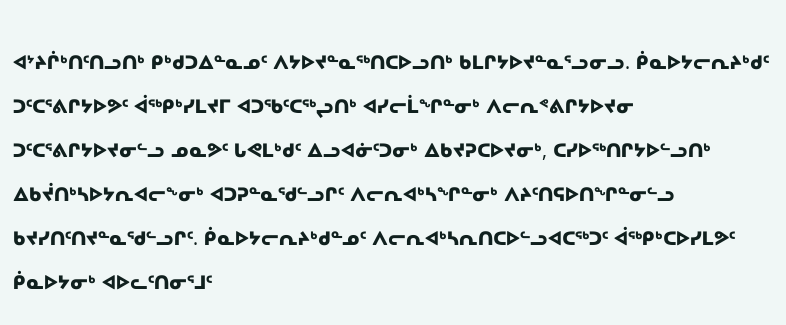ᐊᔾᔨᒌᒃᑎᑦᑎᓗᑎᒃ ᑭᒃᑯᑐᐃᓐᓇᓄᑦ ᐱᔭᐅᔪᓐᓇᖅᑎᑕᐅᓗᑎᒃ ᑲᒪᒋᔭᐅᔪᓐᓇᕐᓗᓂᓗ. ᑮᓇᐅᔭᓕᕆᔨᒃᑯᑦ ᑐᑦᑕᕐᕕᒋᔭᐅᕗᑦ ᐋᖅᑭᒃᓯᒪᔪᒥ ᐊᑐᖃᑦᑕᖅᖢᑎᒃ ᐊᓯᓕᒫᖏᓐᓂᒃ ᐱᓕᕆᕝᕕᒋᔭᐅᔪᓂ ᑐᑦᑕᕐᕕᒋᔭᐅᔪᓂᓪᓗ ᓄᓇᕗᑦ ᒐᕙᒪᒃᑯᑦ ᐃᓗᐊᓃᑦᑐᓂᒃ ᐃᑲᔪᕈᑕᐅᔪᓂᒃ, ᑕᓯᐅᖅᑎᒋᔭᐅᓪᓗᑎᒃ ᐃᑲᔫᑎᒃᓴᐅᔭᕆᐊᓕᖕᓂᒃ ᐊᑐᕈᓐᓇᖁᓪᓗᒋᑦ ᐱᓕᕆᐊᒃᓴᖏᓐᓂᒃ ᐱᔨᑦᑎᕋᐅᑎᖏᓐᓂᓪᓗ ᑲᔪᓯᑎᑦᑎᔪᓐᓇᖁᓪᓗᒋᑦ. ᑮᓇᐅᔭᓕᕆᔨᒃᑯᓐᓄᑦ ᐱᓕᕆᐊᒃᓴᕆᑎᑕᐅᓪᓗᐊᑕᖅᑐᑦ ᐋᖅᑭᒃᑕᐅᓯᒪᕗᑦ ᑮᓇᐅᔭᓂᒃ ᐊᐅᓚᑦᑎᓂᕐᒧᑦ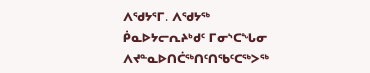ᐱᖁᔭᕐᒥ. ᐱᖁᔭᖅ ᑮᓇᐅᔭᓕᕆᔨᒃᑯᑦ ᒥᓂᔅᑕᖓᓂ ᐱᔪᓐᓇᐅᑎᑖᖅᑎᑦᑎᖃᑦᑕᖅᐳᖅ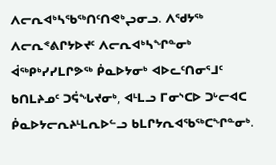ᐱᓕᕆᐊᒃᓴᖃᖅᑎᑦᑎᕙᒃᖢᓂᓗ. ᐱᖁᔭᖅ ᐱᓕᕆᕝᕕᒋᔭᐅᔪᑦ ᐱᓕᕆᐊᒃᓴᖏᓐᓂᒃ ᐋᖅᑭᒃᓯᓯᒪᒋᕗᖅ ᑮᓇᐅᔭᓂᒃ ᐊᐅᓚᑦᑎᓂᕐᒧᑦ ᑲᑎᒪᔨᓄᑦ ᑐᕌᖓᔪᓂᒃ, ᐊᒻᒪᓗ ᒥᓂᔅᑕᐅ ᑐᒡᓕᐊᑕ ᑮᓇᐅᔭᓕᕆᔨᒻᒪᕆᐅᓪᓗ ᑲᒪᒋᔭᕆᐊᖃᖅᑕᖏᓐᓂᒃ.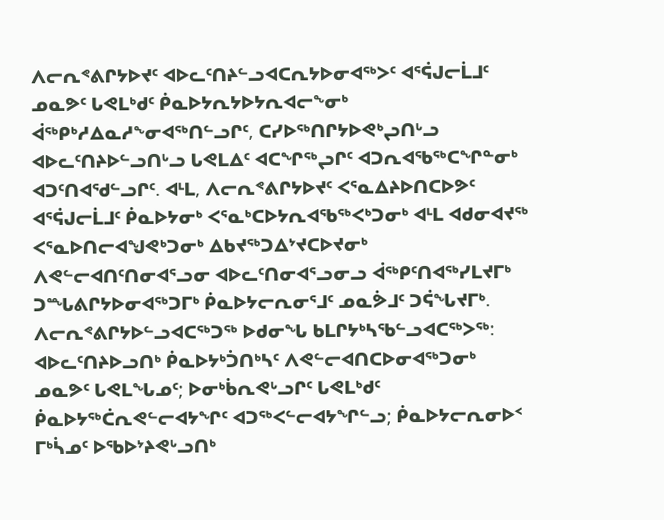ᐱᓕᕆᕝᕕᒋᔭᐅᔪᑦ ᐊᐅᓚᑦᑎᔨᓪᓗᐊᑕᕆᔭᐅᓂᐊᖅᐳᑦ ᐊᕐᕌᒍᓕᒫᒧᑦ ᓄᓇᕗᑦ ᒐᕙᒪᒃᑯᑦ ᑮᓇᐅᔭᕆᔭᐅᔭᕆᐊᓕᖕᓂᒃ ᐋᖅᑭᒃᓱᐃᓇᓱᖕᓂᐊᖅᑎᓪᓗᒋᑦ, ᑕᓯᐅᖅᑎᒋᔭᐅᕙᒃᖢᑎᒡᓗ ᐊᐅᓚᑦᑎᔨᐅᓪᓗᑎᒡᓗ ᒐᕙᒪᐃᑦ ᐊᑕᖏᖅᖢᒋᑦ ᐊᑐᕆᐊᖃᖅᑕᖏᓐᓂᒃ ᐊᑐᑦᑎᐊᖁᓪᓗᒋᑦ. ᐊᒻᒪ, ᐱᓕᕆᕝᕕᒋᔭᐅᔪᑦ ᐸᕐᓇᐃᔨᐅᑎᑕᐅᕗᑦ ᐊᕐᕌᒍᓕᒫᒧᑦ ᑮᓇᐅᔭᓂᒃ ᐸᕐᓇᒃᑕᐅᔭᕆᐊᖃᖅᐸᒃᑐᓂᒃ ᐊᒻᒪ ᐊᑯᓂᐊᔪᖅ ᐸᕐᓇᐅᑎᓕᐊᖑᕙᒃᑐᓂᒃ ᐃᑲᔪᖅᑐᐃᔾᔪᑕᐅᔪᓂᒃ ᐱᕙᓪᓕᐊᑎᑦᑎᓂᐊᕐᓗᓂ ᐊᐅᓚᑦᑎᓂᐊᕐᓗᓂᓗ ᐋᖅᑭᑦᑎᐊᖅᓯᒪᔪᒥᒃ ᑐᙵᕕᒋᔭᐅᓂᐊᖅᑐᒥᒃ ᑮᓇᐅᔭᓕᕆᓂᕐᒧᑦ ᓄᓇᕘᒧᑦ ᑐᕌᖓᔪᒥᒃ. ᐱᓕᕆᕝᕕᒋᔭᐅᓪᓗᐊᑕᖅᑐᖅ ᐅᑯᓂᖓ ᑲᒪᒋᔭᒃᓴᖃᓪᓗᐊᑕᖅᐳᖅ: ᐊᐅᓚᑦᑎᔨᐅᓗᑎᒃ ᑮᓇᐅᔭᒃᑑᑎᒃᓴᑦ ᐱᕙᓪᓕᐊᑎᑕᐅᓂᐊᖅᑐᓂᒃ ᓄᓇᕗᑦ ᒐᕙᒪᖓᓄᑦ; ᐅᓂᒃᑳᕆᕙᒡᓗᒋᑦ ᒐᕙᒪᒃᑯᑦ ᑮᓇᐅᔭᖅᑖᕆᕙᓪᓕᐊᔭᖏᑦ ᐊᑐᖅᐸᓪᓕᐊᔭᖏᓪᓗ; ᑮᓇᐅᔭᓕᕆᓂᐅᑉ ᒥᒃᓵᓄᑦ ᐅᖃᐅᔾᔨᕙᒡᓗᑎᒃ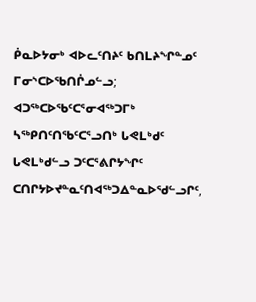ᑮᓇᐅᔭᓂᒃ ᐊᐅᓚᑦᑎᔨᑦ ᑲᑎᒪᔨᖏᓐᓄᑦ ᒥᓂᔅᑕᐅᖃᑎᒌᓄᓪᓗ; ᐊᑐᖅᑕᐅᖃᑦᑕᕐᓂᐊᖅᑐᒥᒃ ᓴᖅᑭᑎᑦᑎᖃᑦᑕᕐᓗᑎᒃ ᒐᕙᒪᒃᑯᑦ ᒐᕙᒪᒃᑯᓪᓗ ᑐᑦᑕᕐᕕᒋᔭᖏᑦ ᑕᑎᒋᔭᐅᔪᓐᓇᑦᑎᐊᖅᑐᐃᓐᓇᐅᖁᓪᓗᒋᑦ,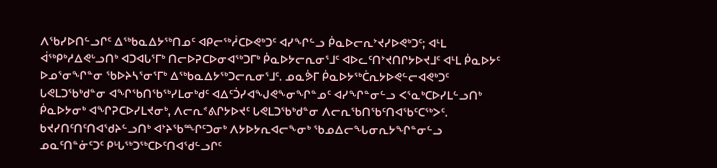ᐱᖃᓯᐅᑎᓪᓗᒋᑦ ᐃᖅᑲᓇᐃᔭᖅᑎᓄᑦ ᐊᑭᓕᖅᓲᑕᐅᕙᒃᑐᑦ ᐊᓯᖏᓪᓗ ᑮᓇᐅᓕᕆᔾᔪᓯᐅᕙᒃᑐᑦ; ᐊᒻᒪ ᐋᖅᑭᒃᓱᐃᕙᒡᓗᑎᒃ ᐊᑐᐊᒐᕐᒥᒃ ᑎᓕᐅᕈᑕᐅᓂᐊᖅᑐᒥᒃ ᑮᓇᐅᔭᓕᕆᓂᕐᒧᑦ ᐊᐅᓚᑦᑎᔾᔪᑎᒋᔭᐅᔪᒧᑦ ᐊᒻᒪ ᑮᓇᐅᔭᑦ ᐅᓄᕐᓂᖏᓐᓂ ᖃᐅᔨᓴᕐᓂᕐᒥᒃ ᐃᖅᑲᓇᐃᔭᖅᑐᓕᕆᓂᕐᒧᑦ. ᓄᓇᕘᒥ ᑮᓇᐅᔭᖅᑖᕆᔭᐅᕙᓪᓕᐊᕙᒃᑐᑦ ᒐᕙᒪᑐᖃᒃᑯᓐᓂ ᐊᖏᖃᑎᖃᖅᓯᒪᓂᒃᑯᑦ ᐊᐃᑦᑑᓯᐊᖑᕙᖕᓂᖏᓐᓄᑦ ᐊᓯᖏᓐᓂᓪᓗ ᐸᕐᓇᒃᑕᐅᓯᒪᓪᓗᑎᒃ ᑮᓇᐅᔭᓂᒃ ᐊᖏᕈᑕᐅᓯᒪᔪᓂᒃ, ᐱᓕᕆᕝᕕᒋᔭᐅᔪᑦ ᒐᕙᒪᑐᖃᒃᑯᓐᓂ ᐱᓕᕆᖃᑎᖃᑦᑎᐊᖃᑦᑕᖅᐳᑦ. ᑲᔪᓯᑎᑦᑎᑦᑎᐊᖁᔨᓪᓗᑎᒃ ᐊᔾᔨᖃᙱᑦᑐᓂᒃ ᐱᔭᐅᔭᕆᐊᓕᖕᓂᒃ ᖃᓄᐃᓕᖓᓂᕆᔭᖏᓐᓂᓪᓗ ᓄᓇᑦᑎᓐᓃᑦᑐᑦ ᑭᒡᒐᖅᑐᖅᑕᐅᑦᑎᐊᖁᓪᓗᒋᑦ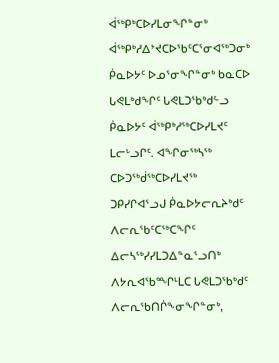ᐋᖅᑭᒃᑕᐅᓯᒪᓂᖏᓐᓂᒃ ᐋᖅᑭᒃᓱᐃᔾᔪᑕᐅᖃᑦᑕᕐᓂᐊᖅᑐᓂᒃ ᑮᓇᐅᔭᑦ ᐅᓄᕐᓂᖏᓐᓂᒃ ᑲᓇᑕᐅ ᒐᕙᒪᒃᑯᖏᑦ ᒐᕙᒪᑐᖃᒃᑯᓪᓗ ᑮᓇᐅᔭᑦ ᐋᖅᑭᒃᓱᖅᑕᐅᓯᒪᔪᑦ ᒪᓕᒡᓗᒋᑦ. ᐊᖏᓂᖅᓴᖅ ᑕᐅᑐᖅᑰᖅᑕᐅᓯᒪᔪᖅ ᑐᑭᓯᒋᐊᕐᓗᒍ ᑮᓇᐅᔭᓕᕆᔨᒃᑯᑦ ᐱᓕᕆᖃᑦᑕᖅᑕᖏᑦ ᐃᓕᓴᖅᓯᓯᒪᑐᐃᓐᓇᕐᓗᑎᒃ ᐱᔭᕆᐊᖃᙱᒻᒪᑕ ᒐᕙᒪᑐᖃᒃᑯᑦ ᐱᓕᕆᖃᑎᒌᖕᓂᖏᓐᓂᒃ,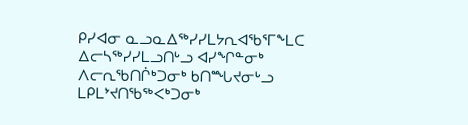ᑭᓯᐊᓂ ᓇᓗᓇᐃᖅᓯᓯᒪᔭᕆᐊᖃᕐᒥᖕᒪᑕ ᐃᓕᓴᖅᓯᓯᒪᓗᑎᒡᓗ ᐊᓯᖏᓐᓂᒃ ᐱᓕᕆᖃᑎᒌᒃᑐᓂᒃ ᑲᑎᙵᔪᓂᒡᓗ ᒪᑭᒪᔾᔪᑎᖃᖅᐸᒃᑐᓂᒃ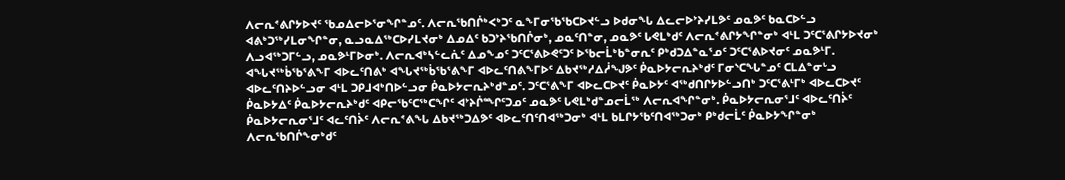ᐱᓕᕆᕝᕕᒋᔭᐅᔪᑦ ᖃᓄᐃᓕᐅᕐᓂᖏᓐᓄᑦ. ᐱᓕᕆᖃᑎᒌᒃᐸᒃᑐᑦ ᓇᖕᒥᓂᖃᖃᑕᐅᔪᓪᓗ ᐅᑯᓂᖓ ᐃᓚᓕᐅᔾᔨᓯᒪᕗᑦ ᓄᓇᕗᑦ ᑲᓇᑕᐅᓪᓗ ᐊᕕᒃᑐᖅᓯᒪᓂᖏᓐᓂ, ᓇᓗᓇᐃᖅᑕᐅᓯᒪᔪᓂᒃ ᐃᓄᐃᑦ ᑲᑐᔾᔨᖃᑎᒌᓂᒃ, ᓄᓇᑦᑎᓐᓂ, ᓄᓇᕗᑦ ᒐᕙᒪᒃᑯᑦ ᐱᓕᕆᕝᕕᒋᔭᖏᓐᓂᒃ ᐊᒻᒪ ᑐᑦᑕᕐᕕᒋᔭᐅᔪᓂᒃ ᐱᓗᐊᖅᑐᒥᓪᓗ, ᓄᓇᕗᒻᒥᐅᓂᒃ. ᐱᓕᕆᐊᒃᓴᓪᓚᕇᑦ ᐃᓄᖕᓄᑦ ᑐᑦᑕᕐᕕᐅᕙᑦᑐᑦ ᐅᖃᓕᒫᒃᑲᓐᓂᕆᑦ ᑭᒃᑯᑐᐃᓐᓇᕐᓄᑦ ᑐᑦᑕᕐᕕᐅᔪᓂᑦ ᓄᓇᕗᒻᒥ. ᐊᖓᔪᖅᑳᖃᕐᕕᖕᒥ ᐊᐅᓚᑦᑎᕕᒃ ᐊᖓᔪᖅᑳᖃᕐᕕᖕᒥ ᐊᐅᓚᑦᑎᕕᖕᒥᐅᑦ ᐃᑲᔪᖅᓱᐃᓲᖑᕗᑦ ᑮᓇᐅᔭᓕᕆᔨᒃᑯᑦ ᒥᓂᔅᑕᖓᓐᓄᑦ ᑕᒪᐃᓐᓂᒡᓗ ᐊᐅᓚᑦᑎᔨᐅᓪᓗᓂ ᐊᒻᒪ ᑐᑭᒧᐊᒃᑎᐅᓪᓗᓂ ᑮᓇᐅᔭᓕᕆᔨᒃᑯᓐᓄᑦ. ᑐᑦᑕᕐᕕᖕᒥ ᐊᐅᓚᑕᐅᔪᑦ ᑮᓇᐅᔭᑦ ᐊᖅᑯᑎᒋᔭᐅᓪᓗᑎᒃ ᑐᑦᑕᕐᕕᒻᒥᒃ ᐊᐅᓚᑕᐅᔪᑦ ᑮᓇᐅᔭᐃᑦ ᑮᓇᐅᔭᓕᕆᔨᒃᑯᑦ ᐊᑭᓕᖃᑦᑕᖅᑕᖏᑦ ᐊᔾᔨᒌᙱᑦᑐᓄᑦ ᓄᓇᕗᑦ ᒐᕙᒪᒃᑯᓐᓄᓕᒫᖅ ᐱᓕᕆᐊᖏᓐᓂᒃ. ᑮᓇᐅᔭᓕᕆᓂᕐᒧᑦ ᐊᐅᓚᑦᑎᔩᑦ ᑮᓇᐅᔭᓕᕆᓂᕐᒧᑦ ᐊᓚᑦᑎᔩᑦ ᐱᓕᕆᕝᕕᖓ ᐃᑲᔪᖅᑐᐃᕗᑦ ᐊᐅᓚᑦᑎᑦᑎᐊᖅᑐᓂᒃ ᐊᒻᒪ ᑲᒪᒋᔭᖃᑦᑎᐊᖅᑐᓂᒃ ᑭᒃᑯᓕᒫᑦ ᑮᓇᐅᔭᖏᓐᓂᒃ ᐱᓕᕆᖃᑎᒌᖕᓂᒃᑯᑦ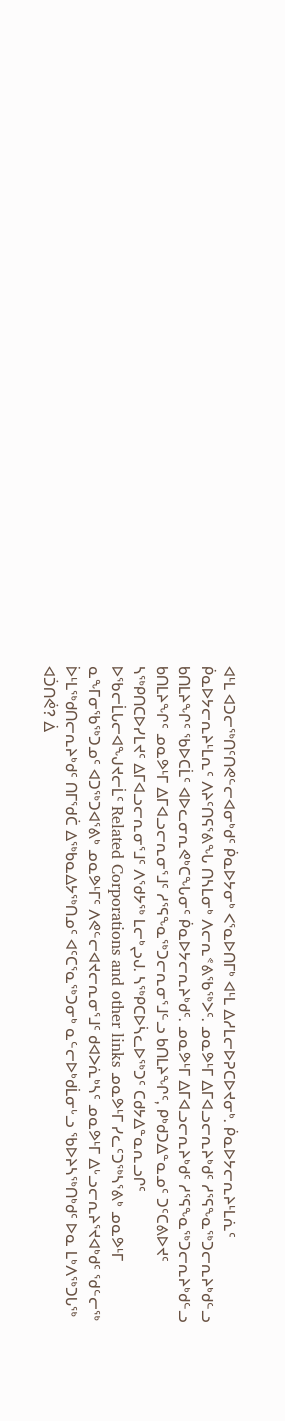ᐊᒻᒪ ᐊᑐᓕᖅᑎᑦᑎᕙᓪᓕᐊᓂᒃᑯᑦ ᑮᓇᐅᔭᓂᒃ ᐸᕐᓇᐅᑎᒥᒃ ᐊᒻᒪ ᐃᓱᒪᓕᐅᕈᑕᐅᔪᓂᒃ. ᑮᓇᐅᔭᓕᕆᔨᒻᒪᕇᑦ ᑮᓇᐅᔭᓕᕆᔨᒻᒪᕆᑦ ᐱᔨᑦᑎᕋᕐᕕᖓ ᑎᓴᒪᓂᒃ ᐱᓕᕆᕝᕕᖃᖅᐳᑦ. ᓄᓇᕗᒻᒥ ᐃᒥᐊᓗᓕᕆᔨᒃᑯᑦ ᓱᕐᕋᖕᓇᖅᑐᓕᕆᔨᒃᑯᓪᓗ ᑲᑎᒪᔨᖏᑦ ᖃᐅᑕᒫᑦ ᐊᐅᓚᓂᕆᕙᒃᑕᖓᓂᑦ ᑮᓇᐅᔭᓕᕆᔨᒃᑯᑦ. ᓄᓇᕗᒻᒥ ᐃᒥᐊᓗᓕᕆᔨᒃᑯᑦ ᓱᕐᕋᖕᓇᖅᑐᓕᕆᔨᒃᑯᓪᓗ ᑲᑎᒪᔨᖏᑦ ᓄᓇᕗᒻᒥ ᐃᒥᐊᓗᓕᕆᓂᕐᒧᑦ ᓱᕐᕋᖕᓇᖅᑐᓕᕆᓂᕐᒧᓪᓗ ᑲᑎᒪᔨᖏᑦ, ᑭᒃᑯᑐᐃᓐᓇᓄᑦ ᑐᑦᑕᕕᐅᔪᑦ ᓴᖅᑭᑎᑕᐅᓯᒪᔪᑦ ᐃᒥᐊᓗᓕᕆᓂᕐᒧᑦ ᐱᖁᔭᖅ ᒪᓕᒃᖢᒍ. ᓴᖅᑭᑕᐅᓵᓚᐅᖅᑐᑦ ᑕᑯᔭᐃᓐᓇᕆᓗᒋᑦ ᐅᖃᓕᒫᒐᓕᐊᖑᔪᓕᒫᑦ Related Corporations and other links ᓄᓇᕗᒻᒥ ᓯᓚᑦᑐᖅᓴᕐᕕᒃ ᓄᓇᕗᒻᒥ ᓇᖕᒥᓂᖃᖅᑐᓄᑦ ᐊᑐᖅᑐᐊᕐᕕᒃ ᓄᓇᕗᒻᒥᑦ ᐱᕙᓪᓕᐊᔪᓕᕆᓂᕐᒧᑦ ᑯᐊᐳᕇᒃᓴᑦ ᓄᓇᕗᒻᒥ ᐃᒡᓗᓕᕆᔨᕐᔪᐊᒃᑯᑦ ᖁᓪᓕᖅ ᐆᒻᒪᖅᑯᑎᓕᕆᔨᒃᑯᑦ ᑎᒥᖁᑖ ᐃᖅᑲᓇᐃᔭᖅᑎᓄᑦ ᐊᑦᑕᕐᓇᖅᑐᓂᒃ ᓇᓪᓕᐅᒃᑯᒫᓂᒡᓗ ᖃᐅᔨᓴᖅᑎᒃᑯᑦ ᐅᓇ ᒪᒃᐱᖅᑐᒐᖅ ᐊᑑᑎᕚ? ᐄ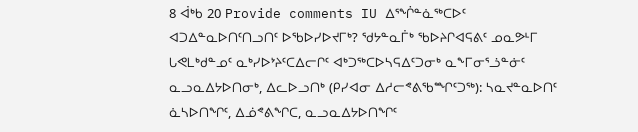8 ᐋᒃᑲ 20 Provide comments IU ᐃᕐᖐᓐᓈᖅᑕᐅᑦ ᐊᑐᐃᓐᓇᐅᑎᑦᑎᓗᑎᑦ ᐅᖃᐅᓯᐅᔪᒥᒃ? ᖁᔭᓐᓇᒦᒃ ᖃᐅᔨᒋᐊᕋᕕᑦ ᓄᓇᕗᒻᒥ ᒐᕙᒪᒃᑯᓐᓄᑦ ᓇᒃᓯᐅᔾᔨᑦᑕᐃᓕᒋᑦ ᐊᒃᑐᖅᑕᐅᓴᕋᐃᑦᑐᓂᒃ ᓇᖕᒥᓂᕐᓘᓐᓃᑦ ᓇᓗᓇᐃᔭᐅᑎᓂᒃ, ᐃᓚᐅᓗᑎᒃ (ᑭᓯᐊᓂ ᐃᓱᓕᕝᕕᖃᙱᑦᑐᖅ): ᓴᓇᔪᓐᓇᐅᑎᑦ ᓈᓴᐅᑎᖏᑦ, ᐃᓅᕝᕕᖏᑕ, ᓇᓗᓇᐃᔭᐅᑎᖏᑦ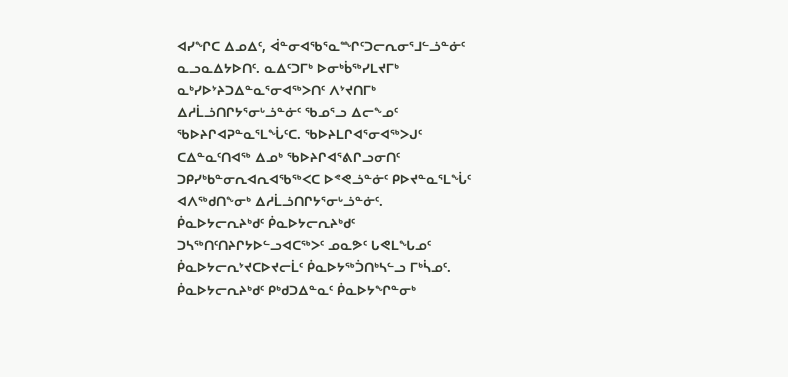ᐊᓯᖏᑕ ᐃᓄᐃᑦ, ᐋᓐᓂᐊᖃᕐᓇᙱᑦᑐᓕᕆᓂᕐᒧᓪᓘᓐᓃᑦ ᓇᓗᓇᐃᔭᐅᑎᑦ. ᓇᐃᑦᑐᒥᒃ ᐅᓂᒃᑳᖅᓯᒪᔪᒥᒃ ᓇᒃᓯᐅᔾᔨᑐᐃᓐᓇᕐᓂᐊᖅᐳᑎᑦ ᐱᔾᔪᑎᒥᒃ ᐃᓱᒫᓘᑎᒋᔭᕐᓂᒡᓘᓐᓃᑦ ᖃᓄᕐᓗ ᐃᓕᖕᓄᑦ ᖃᐅᔨᒋᐊᕈᓐᓇᕐᒪᖔᑦᑕ. ᖃᐅᔨᒪᒋᐊᕐᓂᐊᖅᐳᒍᑦ ᑕᐃᓐᓇᑦᑎᐊᖅ ᐃᓄᒃ ᖃᐅᔨᒋᐊᕐᕕᒋᓗᓂᑎᑦ ᑐᑭᓯᒃᑲᓐᓂᕆᐊᕆᐊᖃᖅᐸᑕ ᐅᕝᕙᓘᓐᓃᑦ ᑭᐅᔪᓐᓇᕐᒪᖔᑦ ᐊᐱᖅᑯᑎᖕᓂᒃ ᐃᓱᒫᓘᑎᒋᔭᕐᓂᒡᓘᓐᓃᑦ.
ᑮᓇᐅᔭᓕᕆᔨᒃᑯᑦ ᑮᓇᐅᔭᓕᕆᔨᒃᑯᑦ ᑐᓴᖅᑎᑦᑎᔨᒋᔭᐅᓪᓗᐊᑕᖅᐳᑦ ᓄᓇᕗᑦ ᒐᕙᒪᖓᓄᑦ ᑮᓇᐅᔭᓕᕆᔾᔪᑕᐅᔪᓕᒫᑦ ᑮᓇᐅᔭᖅᑑᑎᒃᓴᓪᓗ ᒥᒃᓵᓄᑦ. ᑮᓇᐅᔭᓕᕆᔨᒃᑯᑦ ᑭᒃᑯᑐᐃᓐᓇᑦ ᑮᓇᐅᔭᖏᓐᓂᒃ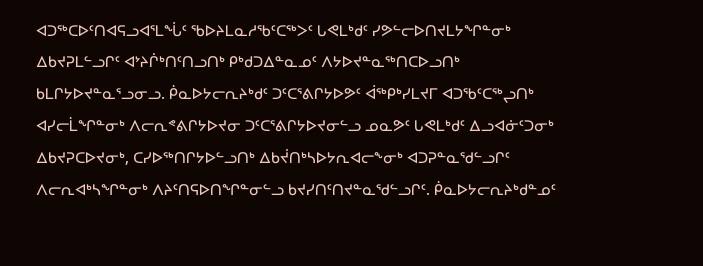ᐊᑐᖅᑕᐅᑦᑎᐊᕋᓗᐊᕐᒪᖔᑦ ᖃᐅᔨᒪᓇᓱᖃᑦᑕᖅᐳᑦ ᒐᕙᒪᒃᑯᑦ ᓯᕗᓪᓕᐅᑎᔪᒪᔭᖏᓐᓂᒃ ᐃᑲᔪᕈᒪᓪᓗᒋᑦ ᐊᔾᔨᒌᒃᑎᑦᑎᓗᑎᒃ ᑭᒃᑯᑐᐃᓐᓇᓄᑦ ᐱᔭᐅᔪᓐᓇᖅᑎᑕᐅᓗᑎᒃ ᑲᒪᒋᔭᐅᔪᓐᓇᕐᓗᓂᓗ. ᑮᓇᐅᔭᓕᕆᔨᒃᑯᑦ ᑐᑦᑕᕐᕕᒋᔭᐅᕗᑦ ᐋᖅᑭᒃᓯᒪᔪᒥ ᐊᑐᖃᑦᑕᖅᖢᑎᒃ ᐊᓯᓕᒫᖏᓐᓂᒃ ᐱᓕᕆᕝᕕᒋᔭᐅᔪᓂ ᑐᑦᑕᕐᕕᒋᔭᐅᔪᓂᓪᓗ ᓄᓇᕗᑦ ᒐᕙᒪᒃᑯᑦ ᐃᓗᐊᓃᑦᑐᓂᒃ ᐃᑲᔪᕈᑕᐅᔪᓂᒃ, ᑕᓯᐅᖅᑎᒋᔭᐅᓪᓗᑎᒃ ᐃᑲᔫᑎᒃᓴᐅᔭᕆᐊᓕᖕᓂᒃ ᐊᑐᕈᓐᓇᖁᓪᓗᒋᑦ ᐱᓕᕆᐊᒃᓴᖏᓐᓂᒃ ᐱᔨᑦᑎᕋᐅᑎᖏᓐᓂᓪᓗ ᑲᔪᓯᑎᑦᑎᔪᓐᓇᖁᓪᓗᒋᑦ. ᑮᓇᐅᔭᓕᕆᔨᒃᑯᓐᓄᑦ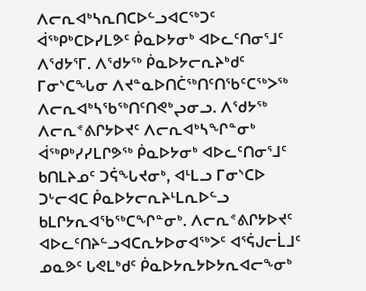ᐱᓕᕆᐊᒃᓴᕆᑎᑕᐅᓪᓗᐊᑕᖅᑐᑦ ᐋᖅᑭᒃᑕᐅᓯᒪᕗᑦ ᑮᓇᐅᔭᓂᒃ ᐊᐅᓚᑦᑎᓂᕐᒧᑦ ᐱᖁᔭᕐᒥ. ᐱᖁᔭᖅ ᑮᓇᐅᔭᓕᕆᔨᒃᑯᑦ ᒥᓂᔅᑕᖓᓂ ᐱᔪᓐᓇᐅᑎᑖᖅᑎᑦᑎᖃᑦᑕᖅᐳᖅ ᐱᓕᕆᐊᒃᓴᖃᖅᑎᑦᑎᕙᒃᖢᓂᓗ. ᐱᖁᔭᖅ ᐱᓕᕆᕝᕕᒋᔭᐅᔪᑦ ᐱᓕᕆᐊᒃᓴᖏᓐᓂᒃ ᐋᖅᑭᒃᓯᓯᒪᒋᕗᖅ ᑮᓇᐅᔭᓂᒃ ᐊᐅᓚᑦᑎᓂᕐᒧᑦ ᑲᑎᒪᔨᓄᑦ ᑐᕌᖓᔪᓂᒃ, ᐊᒻᒪᓗ ᒥᓂᔅᑕᐅ ᑐᒡᓕᐊᑕ ᑮᓇᐅᔭᓕᕆᔨᒻᒪᕆᐅᓪᓗ ᑲᒪᒋᔭᕆᐊᖃᖅᑕᖏᓐᓂᒃ. ᐱᓕᕆᕝᕕᒋᔭᐅᔪᑦ ᐊᐅᓚᑦᑎᔨᓪᓗᐊᑕᕆᔭᐅᓂᐊᖅᐳᑦ ᐊᕐᕌᒍᓕᒫᒧᑦ ᓄᓇᕗᑦ ᒐᕙᒪᒃᑯᑦ ᑮᓇᐅᔭᕆᔭᐅᔭᕆᐊᓕᖕᓂᒃ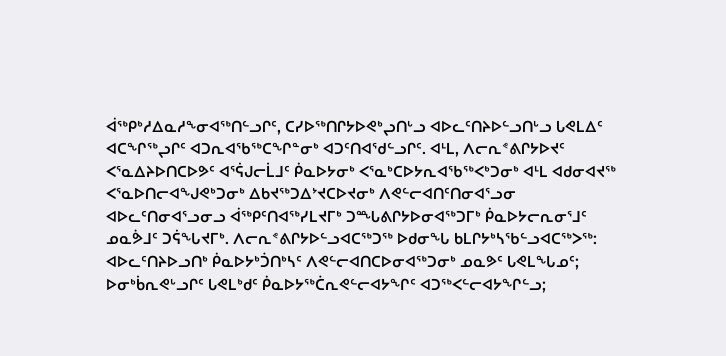ᐋᖅᑭᒃᓱᐃᓇᓱᖕᓂᐊᖅᑎᓪᓗᒋᑦ, ᑕᓯᐅᖅᑎᒋᔭᐅᕙᒃᖢᑎᒡᓗ ᐊᐅᓚᑦᑎᔨᐅᓪᓗᑎᒡᓗ ᒐᕙᒪᐃᑦ ᐊᑕᖏᖅᖢᒋᑦ ᐊᑐᕆᐊᖃᖅᑕᖏᓐᓂᒃ ᐊᑐᑦᑎᐊᖁᓪᓗᒋᑦ. ᐊᒻᒪ, ᐱᓕᕆᕝᕕᒋᔭᐅᔪᑦ ᐸᕐᓇᐃᔨᐅᑎᑕᐅᕗᑦ ᐊᕐᕌᒍᓕᒫᒧᑦ ᑮᓇᐅᔭᓂᒃ ᐸᕐᓇᒃᑕᐅᔭᕆᐊᖃᖅᐸᒃᑐᓂᒃ ᐊᒻᒪ ᐊᑯᓂᐊᔪᖅ ᐸᕐᓇᐅᑎᓕᐊᖑᕙᒃᑐᓂᒃ ᐃᑲᔪᖅᑐᐃᔾᔪᑕᐅᔪᓂᒃ ᐱᕙᓪᓕᐊᑎᑦᑎᓂᐊᕐᓗᓂ ᐊᐅᓚᑦᑎᓂᐊᕐᓗᓂᓗ ᐋᖅᑭᑦᑎᐊᖅᓯᒪᔪᒥᒃ ᑐᙵᕕᒋᔭᐅᓂᐊᖅᑐᒥᒃ ᑮᓇᐅᔭᓕᕆᓂᕐᒧᑦ ᓄᓇᕘᒧᑦ ᑐᕌᖓᔪᒥᒃ. ᐱᓕᕆᕝᕕᒋᔭᐅᓪᓗᐊᑕᖅᑐᖅ ᐅᑯᓂᖓ ᑲᒪᒋᔭᒃᓴᖃᓪᓗᐊᑕᖅᐳᖅ: ᐊᐅᓚᑦᑎᔨᐅᓗᑎᒃ ᑮᓇᐅᔭᒃᑑᑎᒃᓴᑦ ᐱᕙᓪᓕᐊᑎᑕᐅᓂᐊᖅᑐᓂᒃ ᓄᓇᕗᑦ ᒐᕙᒪᖓᓄᑦ; ᐅᓂᒃᑳᕆᕙᒡᓗᒋᑦ ᒐᕙᒪᒃᑯᑦ ᑮᓇᐅᔭᖅᑖᕆᕙᓪᓕᐊᔭᖏᑦ ᐊᑐᖅᐸᓪᓕᐊᔭᖏᓪᓗ;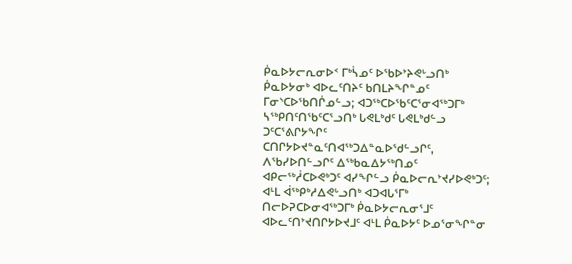ᑮᓇᐅᔭᓕᕆᓂᐅᑉ ᒥᒃᓵᓄᑦ ᐅᖃᐅᔾᔨᕙᒡᓗᑎᒃ ᑮᓇᐅᔭᓂᒃ ᐊᐅᓚᑦᑎᔨᑦ ᑲᑎᒪᔨᖏᓐᓄᑦ ᒥᓂᔅᑕᐅᖃᑎᒌᓄᓪᓗ; ᐊᑐᖅᑕᐅᖃᑦᑕᕐᓂᐊᖅᑐᒥᒃ ᓴᖅᑭᑎᑦᑎᖃᑦᑕᕐᓗᑎᒃ ᒐᕙᒪᒃᑯᑦ ᒐᕙᒪᒃᑯᓪᓗ ᑐᑦᑕᕐᕕᒋᔭᖏᑦ ᑕᑎᒋᔭᐅᔪᓐᓇᑦᑎᐊᖅᑐᐃᓐᓇᐅᖁᓪᓗᒋᑦ, ᐱᖃᓯᐅᑎᓪᓗᒋᑦ ᐃᖅᑲᓇᐃᔭᖅᑎᓄᑦ ᐊᑭᓕᖅᓲᑕᐅᕙᒃᑐᑦ ᐊᓯᖏᓪᓗ ᑮᓇᐅᓕᕆᔾᔪᓯᐅᕙᒃᑐᑦ; ᐊᒻᒪ ᐋᖅᑭᒃᓱᐃᕙᒡᓗᑎᒃ ᐊᑐᐊᒐᕐᒥᒃ ᑎᓕᐅᕈᑕᐅᓂᐊᖅᑐᒥᒃ ᑮᓇᐅᔭᓕᕆᓂᕐᒧᑦ ᐊᐅᓚᑦᑎᔾᔪᑎᒋᔭᐅᔪᒧᑦ ᐊᒻᒪ ᑮᓇᐅᔭᑦ ᐅᓄᕐᓂᖏᓐᓂ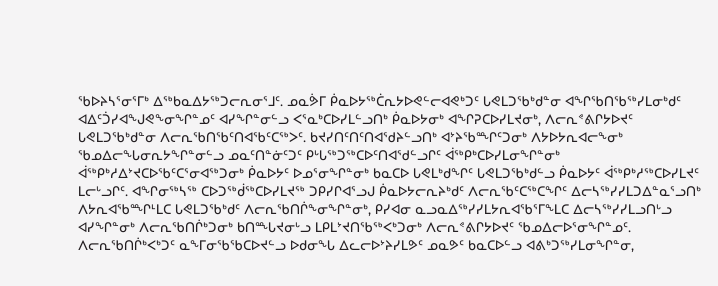ᖃᐅᔨᓴᕐᓂᕐᒥᒃ ᐃᖅᑲᓇᐃᔭᖅᑐᓕᕆᓂᕐᒧᑦ. ᓄᓇᕘᒥ ᑮᓇᐅᔭᖅᑖᕆᔭᐅᕙᓪᓕᐊᕙᒃᑐᑦ ᒐᕙᒪᑐᖃᒃᑯᓐᓂ ᐊᖏᖃᑎᖃᖅᓯᒪᓂᒃᑯᑦ ᐊᐃᑦᑑᓯᐊᖑᕙᖕᓂᖏᓐᓄᑦ ᐊᓯᖏᓐᓂᓪᓗ ᐸᕐᓇᒃᑕᐅᓯᒪᓪᓗᑎᒃ ᑮᓇᐅᔭᓂᒃ ᐊᖏᕈᑕᐅᓯᒪᔪᓂᒃ, ᐱᓕᕆᕝᕕᒋᔭᐅᔪᑦ ᒐᕙᒪᑐᖃᒃᑯᓐᓂ ᐱᓕᕆᖃᑎᖃᑦᑎᐊᖃᑦᑕᖅᐳᑦ. ᑲᔪᓯᑎᑦᑎᑦᑎᐊᖁᔨᓪᓗᑎᒃ ᐊᔾᔨᖃᙱᑦᑐᓂᒃ ᐱᔭᐅᔭᕆᐊᓕᖕᓂᒃ ᖃᓄᐃᓕᖓᓂᕆᔭᖏᓐᓂᓪᓗ ᓄᓇᑦᑎᓐᓃᑦᑐᑦ ᑭᒡᒐᖅᑐᖅᑕᐅᑦᑎᐊᖁᓪᓗᒋᑦ ᐋᖅᑭᒃᑕᐅᓯᒪᓂᖏᓐᓂᒃ ᐋᖅᑭᒃᓱᐃᔾᔪᑕᐅᖃᑦᑕᕐᓂᐊᖅᑐᓂᒃ ᑮᓇᐅᔭᑦ ᐅᓄᕐᓂᖏᓐᓂᒃ ᑲᓇᑕᐅ ᒐᕙᒪᒃᑯᖏᑦ ᒐᕙᒪᑐᖃᒃᑯᓪᓗ ᑮᓇᐅᔭᑦ ᐋᖅᑭᒃᓱᖅᑕᐅᓯᒪᔪᑦ ᒪᓕᒡᓗᒋᑦ. ᐊᖏᓂᖅᓴᖅ ᑕᐅᑐᖅᑰᖅᑕᐅᓯᒪᔪᖅ ᑐᑭᓯᒋᐊᕐᓗᒍ ᑮᓇᐅᔭᓕᕆᔨᒃᑯᑦ ᐱᓕᕆᖃᑦᑕᖅᑕᖏᑦ ᐃᓕᓴᖅᓯᓯᒪᑐᐃᓐᓇᕐᓗᑎᒃ ᐱᔭᕆᐊᖃᙱᒻᒪᑕ ᒐᕙᒪᑐᖃᒃᑯᑦ ᐱᓕᕆᖃᑎᒌᖕᓂᖏᓐᓂᒃ, ᑭᓯᐊᓂ ᓇᓗᓇᐃᖅᓯᓯᒪᔭᕆᐊᖃᕐᒥᖕᒪᑕ ᐃᓕᓴᖅᓯᓯᒪᓗᑎᒡᓗ ᐊᓯᖏᓐᓂᒃ ᐱᓕᕆᖃᑎᒌᒃᑐᓂᒃ ᑲᑎᙵᔪᓂᒡᓗ ᒪᑭᒪᔾᔪᑎᖃᖅᐸᒃᑐᓂᒃ ᐱᓕᕆᕝᕕᒋᔭᐅᔪᑦ ᖃᓄᐃᓕᐅᕐᓂᖏᓐᓄᑦ. ᐱᓕᕆᖃᑎᒌᒃᐸᒃᑐᑦ ᓇᖕᒥᓂᖃᖃᑕᐅᔪᓪᓗ ᐅᑯᓂᖓ ᐃᓚᓕᐅᔾᔨᓯᒪᕗᑦ ᓄᓇᕗᑦ ᑲᓇᑕᐅᓪᓗ ᐊᕕᒃᑐᖅᓯᒪᓂᖏᓐᓂ,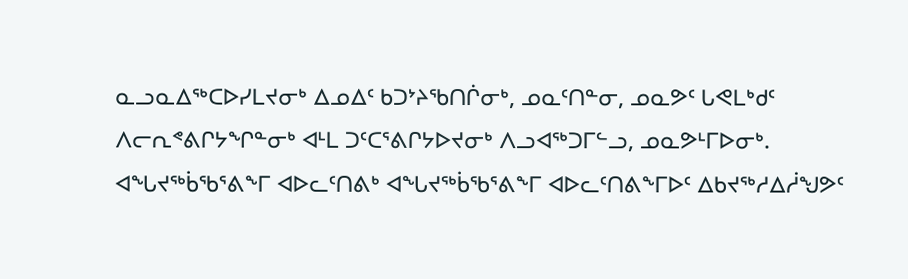ᓇᓗᓇᐃᖅᑕᐅᓯᒪᔪᓂᒃ ᐃᓄᐃᑦ ᑲᑐᔾᔨᖃᑎᒌᓂᒃ, ᓄᓇᑦᑎᓐᓂ, ᓄᓇᕗᑦ ᒐᕙᒪᒃᑯᑦ ᐱᓕᕆᕝᕕᒋᔭᖏᓐᓂᒃ ᐊᒻᒪ ᑐᑦᑕᕐᕕᒋᔭᐅᔪᓂᒃ ᐱᓗᐊᖅᑐᒥᓪᓗ, ᓄᓇᕗᒻᒥᐅᓂᒃ.
ᐊᖓᔪᖅᑳᖃᕐᕕᖕᒥ ᐊᐅᓚᑦᑎᕕᒃ ᐊᖓᔪᖅᑳᖃᕐᕕᖕᒥ ᐊᐅᓚᑦᑎᕕᖕᒥᐅᑦ ᐃᑲᔪᖅᓱᐃᓲᖑᕗᑦ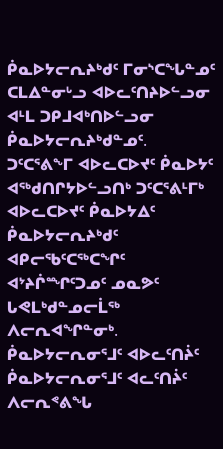ᑮᓇᐅᔭᓕᕆᔨᒃᑯᑦ ᒥᓂᔅᑕᖓᓐᓄᑦ ᑕᒪᐃᓐᓂᒡᓗ ᐊᐅᓚᑦᑎᔨᐅᓪᓗᓂ ᐊᒻᒪ ᑐᑭᒧᐊᒃᑎᐅᓪᓗᓂ ᑮᓇᐅᔭᓕᕆᔨᒃᑯᓐᓄᑦ.
ᑐᑦᑕᕐᕕᖕᒥ ᐊᐅᓚᑕᐅᔪᑦ ᑮᓇᐅᔭᑦ ᐊᖅᑯᑎᒋᔭᐅᓪᓗᑎᒃ ᑐᑦᑕᕐᕕᒻᒥᒃ ᐊᐅᓚᑕᐅᔪᑦ ᑮᓇᐅᔭᐃᑦ ᑮᓇᐅᔭᓕᕆᔨᒃᑯᑦ ᐊᑭᓕᖃᑦᑕᖅᑕᖏᑦ ᐊᔾᔨᒌᙱᑦᑐᓄᑦ ᓄᓇᕗᑦ ᒐᕙᒪᒃᑯᓐᓄᓕᒫᖅ ᐱᓕᕆᐊᖏᓐᓂᒃ.
ᑮᓇᐅᔭᓕᕆᓂᕐᒧᑦ ᐊᐅᓚᑦᑎᔩᑦ ᑮᓇᐅᔭᓕᕆᓂᕐᒧᑦ ᐊᓚᑦᑎᔩᑦ ᐱᓕᕆᕝᕕᖓ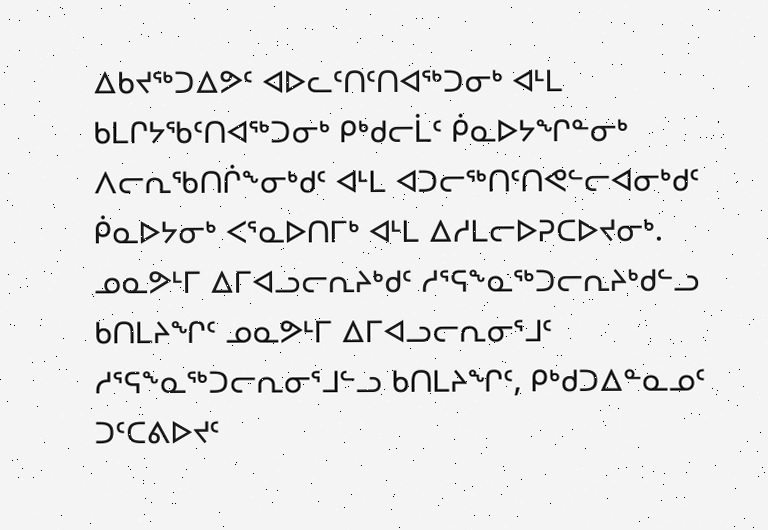ᐃᑲᔪᖅᑐᐃᕗᑦ ᐊᐅᓚᑦᑎᑦᑎᐊᖅᑐᓂᒃ ᐊᒻᒪ ᑲᒪᒋᔭᖃᑦᑎᐊᖅᑐᓂᒃ ᑭᒃᑯᓕᒫᑦ ᑮᓇᐅᔭᖏᓐᓂᒃ ᐱᓕᕆᖃᑎᒌᖕᓂᒃᑯᑦ ᐊᒻᒪ ᐊᑐᓕᖅᑎᑦᑎᕙᓪᓕᐊᓂᒃᑯᑦ ᑮᓇᐅᔭᓂᒃ ᐸᕐᓇᐅᑎᒥᒃ ᐊᒻᒪ ᐃᓱᒪᓕᐅᕈᑕᐅᔪᓂᒃ.
ᓄᓇᕗᒻᒥ ᐃᒥᐊᓗᓕᕆᔨᒃᑯᑦ ᓱᕐᕋᖕᓇᖅᑐᓕᕆᔨᒃᑯᓪᓗ ᑲᑎᒪᔨᖏᑦ ᓄᓇᕗᒻᒥ ᐃᒥᐊᓗᓕᕆᓂᕐᒧᑦ ᓱᕐᕋᖕᓇᖅᑐᓕᕆᓂᕐᒧᓪᓗ ᑲᑎᒪᔨᖏᑦ, ᑭᒃᑯᑐᐃᓐᓇᓄᑦ ᑐᑦᑕᕕᐅᔪᑦ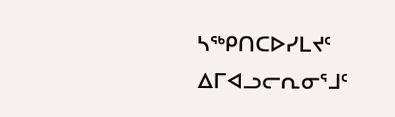ᓴᖅᑭᑎᑕᐅᓯᒪᔪᑦ ᐃᒥᐊᓗᓕᕆᓂᕐᒧᑦ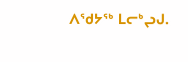ᐱᖁᔭᖅ ᒪᓕᒃᖢᒍ.